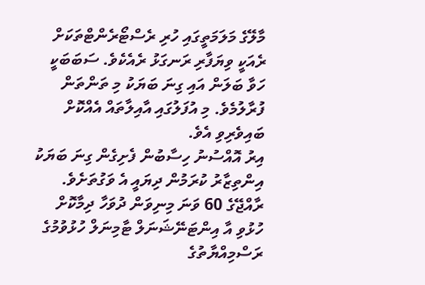މާލޭގެ މަލަމަތީގައި ހުރި ރެސްޓޯރެންޓްތަކަށް ރެއަކީ ވިޔަފާރި ރަނގަޅު ރެއެކެވެ. ސަބަބަކީ ހަވާ ބަލަން އައި ގިނަ ބަޔަކު މި ތަންތަން ފުރާލުމެވެ. މި އުފަލުގައި އާއިލާތައް އެއްކޮށް ބައިވެރިވި އެވެ.
އިރު އޮއްސުނު ހިސާބުން ފެށިގެން ގިނަ ބަޔަކު އިންތިޒާރު ކުރަމުން ދިޔައީ އެ ވަގުތަށެވެ. ރާއްޖޭގެ 60 ވަނަ މިނިވަން ދުވަހާ ދިމާކޮށް ހުޅުވި އާ އިންޓަނޭޝަނަލް ޓާމިނަލް ހުޅުވުމުގެ ރަސްމިއްޔާތުގެ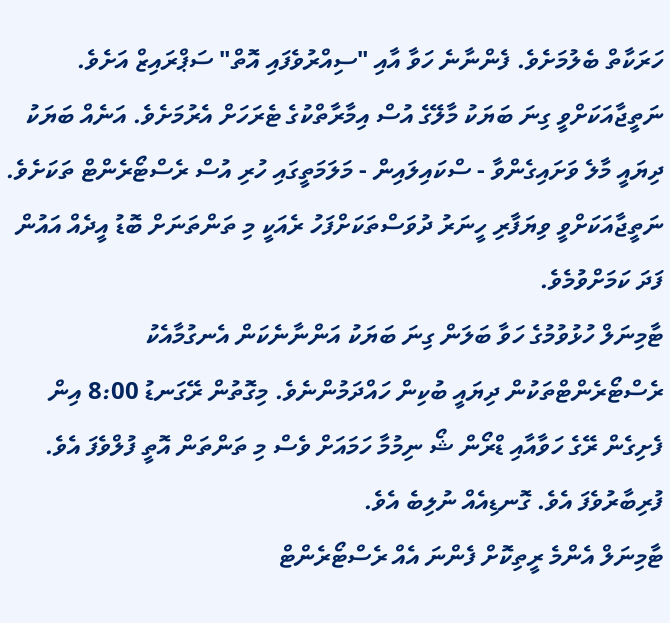ހަރަކާތް ބެލުމަށެވެ. ފެންނާނެ ހަވާ އާއި "ސިއްރުވެފައި އޮތް" ސަޕްރައިޒް އަށެވެ. ނަތީޖާއަކަށްވީ ގިނަ ބަޔަކު މާލޭގެ އުސް އިމާރާތްކުގެ ޓެރަހަށް އެރުމަށެވެ. އަނެއް ބަޔަކު ދިޔައީ މާލެ ވަށައިގެންވާ - ސްކައިލައިން - މަލަމަތީގައި ހުރި އުސް ރެސްޓޯރެންޓް ތަކަށެވެ. ނަތީޖާއަކަށްވީ ވިޔަފާރި ހީނަރު ދުވަސްތަކަށްފަހު ރެއަކީ މި ތަންތަނަށް ބޮޑު އީދެއް އައުން ފަދަ ކަމަށްވުމެވެ.
ޓާމިނަލް ހުޅުވުމުގެ ހަވާ ބަލަން ގިނަ ބަޔަކު އަންނާނެކަން އެނގުމާއެކު ރެސްޓޯރެންޓްތަކުން ދިޔައީ ބުކިން ހައްދަމުންނެވެ. މިގޮތުން ރޭގަނޑު 8:00 އިން ފެށިގެން ރޭގެ ހަވާއާއި ޑްރޯން ޝޯ ނިމުމާ ހަމައަށް ވެސް މި ތަންތަން އޮތީ ފުލްވެފަ އެވެ. ފުރިބާރުވެފަ އެވެ. ގޮނޑިއެއް ނުލިބެ އެވެ.
ޓާމިނަލް އެންމެ ރީތިކޮށް ފެންނަ އެއް ރެސްޓޯރެންޓް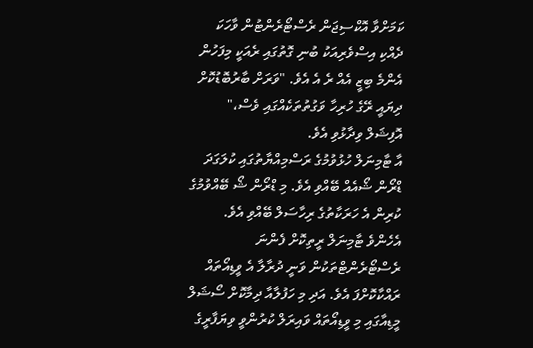ކަމަށްވާ އޮކްސިޖަން ރެސްޓޯރެންޓުން ވާހަކަ ދެއްކި އިސްވެރިއަކު ބުނި ގޮތުގައި ރެއަކީ މިފަހުން އެންމެ ބިޒީ އެއް ރެ އެ އެވެ. "ވަރަށް ބާރުބޮޑުކޮށް ދިޔައީ ރޭގެ ހުރިހާ ވަގުތުތަކެއްގައި ވެސް،" އޮފިޝަލް ވިދާޅުވި އެވެ.
އާ ޓާމިނަލް ހުޅުވުމުގެ ރަސްމިއްޔާތުގައި ކުލަގަދަ ޑްރޯން ޝޯއެއް ބޭއްވި އެވެ. މި ޑްރޯން ޝޯ ބޭއްވުމުގެ ކުރިން އެ ހަރަކާތުގެ ރިހާސަލް ބޭއްވި އެވެ. އެހެންވެ ޓާމިނަލް ރީތިކޮށް ފެންނަ ރެސްޓޯރެންޓްތަކުން ވަނީ ދުރާލާ އެ ވީޑިއޯތައް ރައްކާކޮށްފަ އެވެ. އަދި މި ހަފުލާއާ ދިމާކޮށް ސޯޝަލް މީޑިއާގައި މި ވީޑިއޯތައް ވައިރަލް ކުރުންވީ ވިޔަފާރީގެ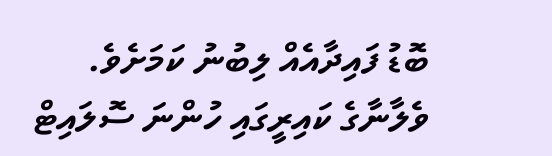ބޮޑު ފައިދާއެއް ލިބުނު ކަމަށެވެ.
ވެލާނާގެ ކައިރީގައި ހުންނަ ސޮލައިޓް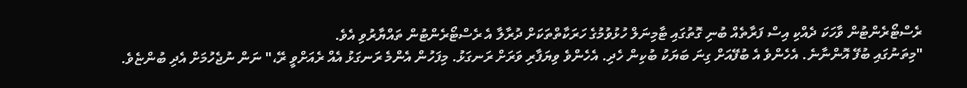ރެސްޓޯރެންޓުން ވާހަކަ ދެއްކި އިސް ފަރާތެއް ބުނި ގޮތުގައި ޓާމިނަލް ހުޅުވުމުގެ ހަރަކާތްތަކަށް ދުރާލާ އެ ރެސްޓޯރެންޓުން ތައްޔާރުވި އެވެ.
"މިތަނުގައި ބުފޭ އޮންނާނެ. އެހެންވެ އެ ބުފޭއަށް ގިނަ ބަޔަކު ބުކިން ހެދި. އެހެންވެ ވިޔަފާރި ވަރަށް ރަނގަޅު. މިފަހުން އެންމެ ރަނގަޅު އެއް ރެއަށްވީ ރޭ،" ނަން ނުޖެހުމަށް އެދި ބުންޏެވެ.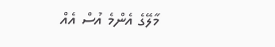މާލޭގެ އެންމެ އުސް އެއް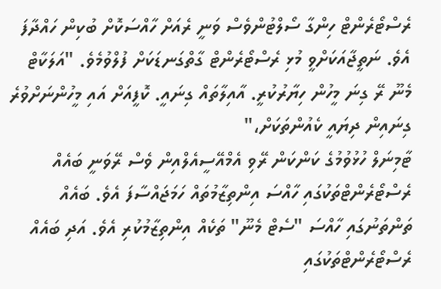ރެސްޓޯރެންޓް ހިންގާ ސޯލްޓުންވެސް ވަނީ ރެއަށް ހާއްސަކޮށް ބުކިން ހައްދާފަ އެވެ. ނަތީޖާއަކަށްވީ މުޅި ރެސްޓޯރެންޓް ގާތްގަނޑަކަށް ފުލްވުމެވެ. "އަލަކާޓް މެނޫ ރޭ ގިނަ މީހުން ހިޔާރުކުރީ. އާއިލާތައް ގިނައީ. ކޮފީއަށް އައި މީހުންނަށްވުރެ ގިނައިން ދިޔައީ ކެއުންތަކަށް،"
ޓާމިނަލް ހުޅުވުމުގެ ކަންކަން ރޭވި އެމްއޭސީއެލްއިން ވެސް ރޭވަނީ ބައެއް ރެސްޓޯރެންޓްތަކުގައި ހާއްސަ އިންތިޒާމުތައް ހަމަޖައްސާފަ އެވެ. ބައެއް ތަންތަނުގައި ހާއްސަ "ސެޓް މެނޫ" ތަކެއް އިންތިޒާމުކުރި އެވެ. އަދި ބައެއް ރެސްޓޯރެންޓްތަކުގައި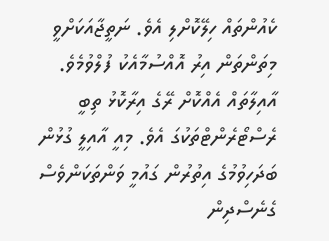ކެއުންތައް ހިލޭކޮށްލި އެވެ. ނަތީޖާއަކަށްވީ މިތަންތަން އިރު އޮއްސުމާއެކު ފުލްވުމެވެ.
އާއިލާތައް އެއްކޮށް ރޭގެ އިރާކޮޅު ތިބީ ރެސްޓޯރެންޓްތަކުގަ އެވެ. މިއީ އާއިލީ ގުޅުން ބަދަހިވުމުގެ އިތުރުން ގައުމީ ވަންތަކަންވެސް ގެނެސްދިން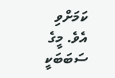ކަމަށްވި އެވެ. މީގެ ސަބަބަކީ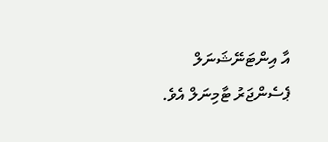އާ އިންޓަނޭޝަނަލް ޕެސެންޖަރު ޓާމިނަލް އެވެ.